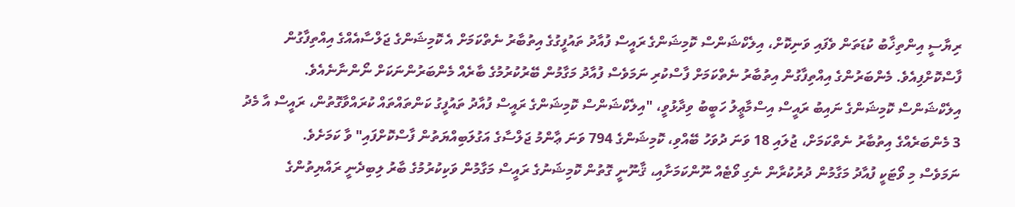ރިޔާސީ އިންތިޚާބު ކުޑަތަން ވެފައި ވަނިކޮށް، އިލެކްޝަންސް ކޮމިޝަންގެ ރައީސް ފުއާދު ތައުފީގުގެ އިތުބާރު ނެތްކަމަށް އެ ކޮމިޝަންގެ ޖަލްސާއެއްގެ އިއްތިފާގުން ފާސްކޮށްފިއެވެ. މެންބަރުންގެ އިއްތިފާގުން އިތުބާރު ނެތްކަމަށް ފާސްކުރި ނަމަވެސް ފުއާދު މަގާމުން ބޭރުކުރުމުގެ ބާރެއް މެންބަރުންނަކަށް ނޯންނާނެއެވެ.
އިލެކްޝަންސް ކޮމިޝަންގެ ނައިބު ރައީސް އިސްމާޢީލު ހަބީބު ވިދާޅުވީ، "އިލެކްޝަންސް ކޮމިޝަންގެ ރައީސް ފުއާދު ތައުފީގު ކަންތައްތައް ކުރައްވާގޮތުން، ރައީސް އާ މެދު 3 މެންބަރެއްގެ އިތުބާރު ނެތްކަމަށް، ޖުލައި 18 ވަނަ ދުވަހު ބޭއްވި، ކޮމިޝަންގެ 794 ވަނަ ޢާންމު ޖަލްސާގެ އަގުލަބިއްޔަތުން ފާސްކޮށްފައި" ވާ ކަމަށެވެ.
ނަމަވެސް މި ވޯޓަކީ ފުއާދު މަގާމުން ދުރުކުރާން ނެގި ވޯޓެއް ނޫންކަމަށާއި، ޤާނޫނީ ގޮތުން ކޮމިޝަނުގެ ރައީސް މަގާމުން ވަކިކުރުމުގެ ބާރު ލިބިދެނީ ރައްޔިތުންގެ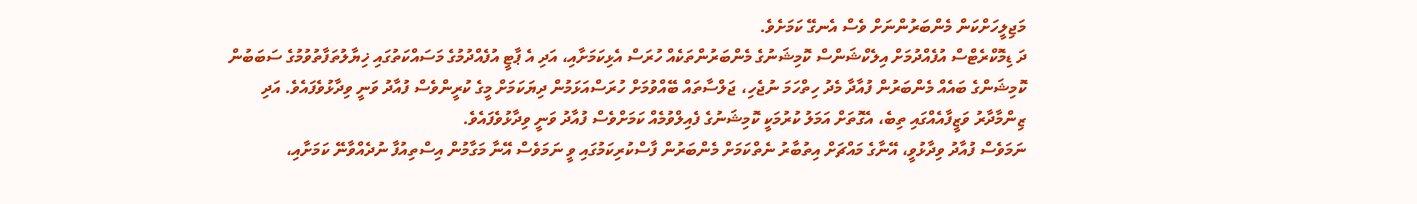މަޖިލީހަށްކަން މެންބަރުންނަށް ވެސް އެނގޭ ކަމަށެވެ.
ދަ ޑިމޮކްރެޓްސް އުފެއްދުމަށް އިލެކްޝަންސް ކޮމިޝަނުގެ މެންބަރުންތަކެއް ހުރަސް އެޅިކަމަށާއި، އަދި އެ ޕާޓީ އުފެއްދުމުގެ މަސައްކަތުގައި ޚިޔާލުތަފާތުވުމުގެ ސަބަބުން ކޮމިޝަންގެ ބައެއް މެންބަރުން ފުއާދާ މެދު ހިތްހަމަ ނުޖެހި، ޖަލްސާތައް ބޭއްވުމަށް ހުރަސްއަޅަމުން ދިޔަކަމަށް މީގެ ކުރީންވެސް ފުއާދު ވަނީ ވިދާޅުވެފައެވެ. އަދި ޒިންމާދާރު ވަޒީފާއެއްގައި ތިބެ، އެގޮތަށް އަމަލު ކުރުމަކީ ކޮމިޝަނުގެ ފެއިލްވުމެއް ކަމަށްވެސް ފުއާދު ވަނީ ވިދާޅުވެފައެވެ.
ނަމަވެސް ފުއާދު ވިދާޅުވީ، އޭނާގެ މައްޗަށް އިތުބާރު ނެތްކަމަށް މެންބަރުން ފާސްކުރިކަމުގައި ވީ ނަމަވެސް އޭނާ މަގާމުން އިސްތިއުފާ ނުދެއްވާނޭ ކަމަށާއި،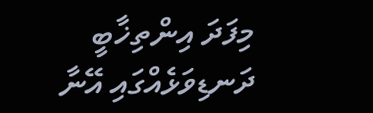މިފަދަ އިންތިޚާބީ ދަނޑިވަޅެއްގައި އޭނާ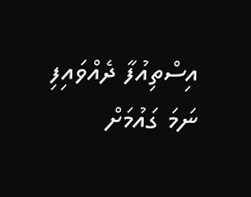އިސްތިއުފާ ދެއްވައިފި ނަމަ ގައުމަށް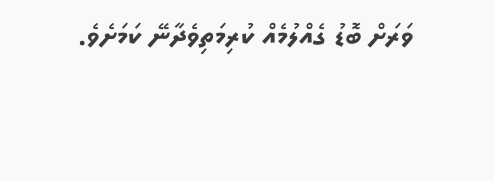ވަރަށް ބޮޑު ގެއްލުމެއް ކުރިމަތިވެދާނޭ ކަމަށެވެ.